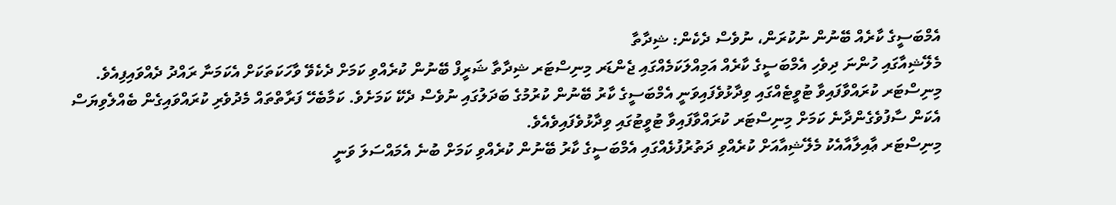އެމްބަސީގެ ކާރެއް ބޭނުން ނުކުރަން، ނުވެސް ދެކެން: ޝިދާތާ
މެލޭޝިއާގައި ހުންނަ ދިވެހި އެމްބަސީގެ ކާރެއް އަމިއްލަކަމެއްގައި ޖެންޑަރ މިނިސްޓަރ ޝިދާތާ ޝަރީފް ބޭނުން ކުރެއްވި ކަމަށް ދެކެވޭ ވާހަކަތަކަށް އެކަމަނާ ރައްދު ދެއްވައިފިއެވެ.
މިނިސްޓަރ ކުރައްވާފައިވާ ޓުވީޓެއްގައި ވިދާޅުވެފައިވަނީ އެމްބަސީގެ ކާރު ބޭނުން ކުރުމުގެ ބަދަލުގައި ނުވެސް ދެކޭ ކަމަށެވެ. ކަމާބެހޭ ފަރާތްތައް މެދުވެރި ކުރައްވައިގެން ބެއްލެވިޔަސް އެކަން ސާފުވެގެންދާނެ ކަމަށް މިނިސްޓަރ ކުރައްވާފައިވާ ޓުވީޓުގައި ވިދާޅުވެފައިވެއެވެ.
މިނިސްޓަރ ޢާއިލާއާއެކު މެލޭޝިއާއަށް ކުރެއްވި ދަތުރުފުޅެއްގައި އެމްބަސީގެ ކާރު ބޭނުން ކުރެއްވި ކަމަށް ބުނެ އެމައްސަލަ ވަނީ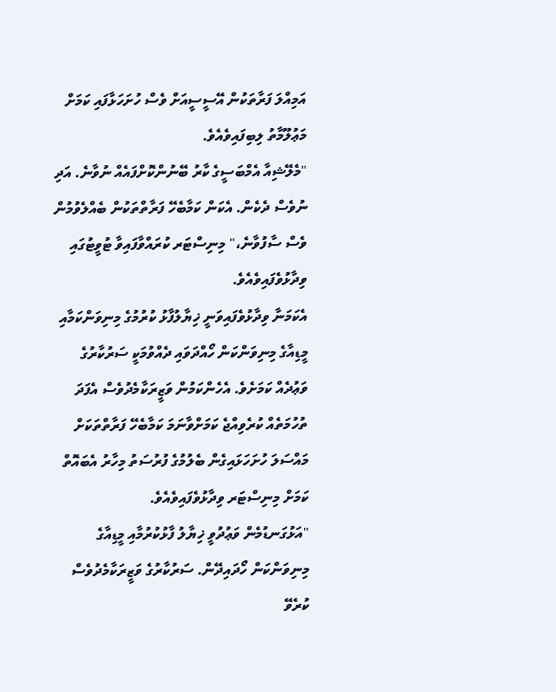އަމިއްލަ ފަރާތަކުން އޭސީސީއަށް ވެސް ހުށަހަޅާފައި ކަމަށް މަޢުލޫމާތު ލިބިފައިވެއެވެ.
"މެލޭޝިއާ އެމްބަސީގެ ކާރު ބޭނުންކޮށްފައެއް ނުވާނެ. އަދި ނުވެސް ދެކެން. އެކަން ކަމާބެހޭ ފަރާތްތަކުން ބެއްލެވުމުން ވެސް ސާފުވާނެ،" މިނިސްޓަރ ކުރައްވާފައިވާ ޓުވީޓުގައި ވިދާޅުވެފައިވެއެވެ.
އެކަމަނާ ވިދާޅުވެފައިވަނީ ޚިޔާލުފާޅު ކުރުމުގެ މިނިވަންކަމާއި މީޑިއާގެ މިނިވަންކަން ހޯއްދަވައި ދެއްވުމަކީ ސަރުކާރުގެ ވަޢުދެއް ކަމަށެވެ. އެހެންކަމުން ވަޒީރަކާމެދުވެސް އެފަދަ ތުހުމަތެއް ކުރެވިއްޖެ ކަމަށްވާނަމަ ކަމާބެހޭ ފަރާތްތަކަށް މައްސަލަ ހުށަހަޅައިގެން ބެލުމުގެ ފުރުސަތު މިހާރު އެބައޮތް ކަމަށް މިނިސްޓަރ ވިދާޅުވެފައިވެއެވެ.
"އަޅުގަނޑުމެން ވަޢުދުވީ ޚިޔާލު ފާޅުކުރުމާއި މީޑިއާގެ މިނިވަންކަން ހޯދައިދޭން. ސަރުކާރުގެ ވަޒީރަކާމެދުވެސް ކުރެވޭ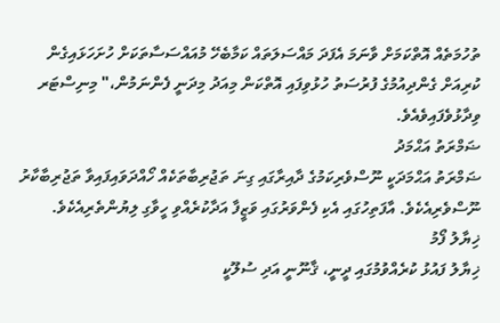ތުހުމަތެއް އޮތްކަމަށް ވާނަމަ އެފަދަ މައްސަލަތައް ކަމާބެހޭ މުއައްސަސާތަކަށް ހުށަހަޅައިގެން ކުރިއަށް ގެންދިއުމުގެ ފުރުސަތު ހުޅުވިފައި އޮތްކަން މިއަދު މިދަނީ ފެންނަމުން،" މިނިސްޓަރ ވިދާޅުވެފައިވެއެވެ.
ޟަމްރަތު އަޙްމަދު
ޟަމްރަތު އަޙްމަދަކީ ނޫސްވެރިކަމުގެ ދާއިރާގައި ގިނަ ތަޖުރިބާތަކެއް ހޯއްދަވައިފައިވާ ތަޖުރިބާކާރު ނޫސްވެރިއެކެވެ. އާފަތިހުގައި އެކި ފެންވަރުގައި ވަޒީފާ އަދާކުރެއްވި ހީވާގި ލިޔުންތެރިއެކެވެ.
ޚިޔާލު ފޯމު
ޚިޔާލު ފައުޅު ކުރެއްވުމުގައި ދީނީ، ޤާނޫނީ އަދި ސުލޫކީ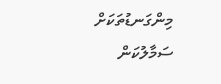މިންގަނޑުތަކަށް ސަމާލުކަން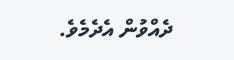ދެއްވުން އެދެމެވެ.